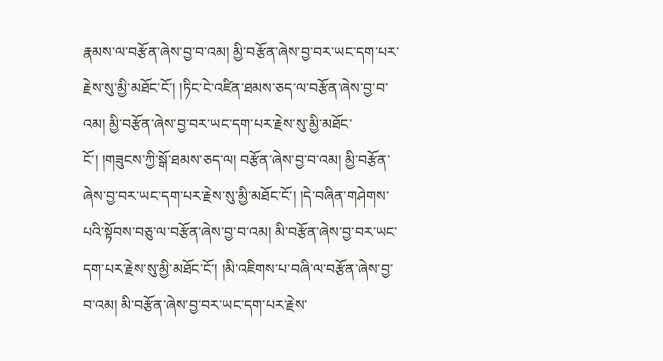རྣམས་ལ་བརྩོན་ཞེས་བྱ་བ་འམ། མྱི་བརྩོན་ཞེས་བྱ་བར་ཡང་དག་པར་རྗེས་སུ་མྱི་མཐོང་ངོ་། །ཏིང་ངེ་འཛིན་ཐམས་ཅད་ལ་བརྩོན་ཞེས་བྱ་བ་འམ། མྱི་བརྩོན་ཞེས་བྱ་བར་ཡང་དག་པར་རྗེས་སུ་མྱི་མཐོང་ངོ་། །གཟུངས་ཀྱི་སྒོ་ཐམས་ཅད་ལ། བརྩོན་ཞེས་བྱ་བ་འམ། མྱི་བརྩོན་ཞེས་བྱ་བར་ཡང་དག་པར་རྗེས་སུ་མྱི་མཐོང་ངོ་། །དེ་བཞིན་གཤེགས་པའི་སྟོབས་བཅུ་ལ་བརྩོན་ཞེས་བྱ་བ་འམ། མི་བརྩོན་ཞེས་བྱ་བར་ཡང་དག་པར་རྗེས་སུ་མྱི་མཐོང་ངོ་། །མི་འཇིགས་པ་བཞི་ལ་བརྩོན་ཞེས་བྱ་བ་འམ། མི་བརྩོན་ཞེས་བྱ་བར་ཡང་དག་པར་རྗེས་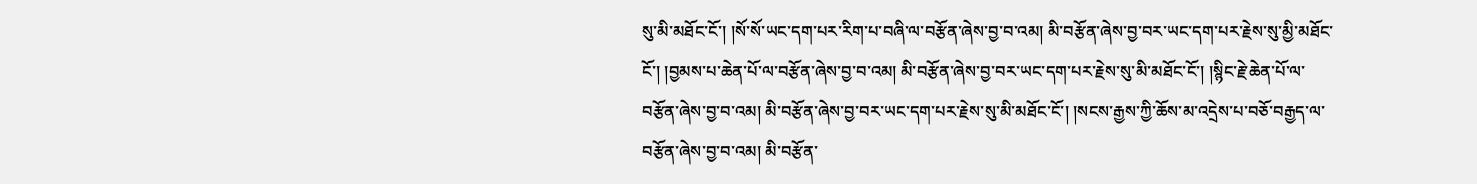སུ་མི་མཐོང་ངོ་། །སོ་སོ་ཡང་དག་པར་རིག་པ་བཞི་ལ་བརྩོན་ཞེས་བྱ་བ་འམ། མི་བརྩོན་ཞེས་བྱ་བར་ཡང་དག་པར་རྗེས་སུ་མྱི་མཐོང་ངོ་། །བྱམས་པ་ཆེན་པོ་ལ་བརྩོན་ཞེས་བྱ་བ་འམ། མི་བརྩོན་ཞེས་བྱ་བར་ཡང་དག་པར་རྗེས་སུ་མི་མཐོང་ངོ་། །སྙིང་རྗེ་ཆེན་པོ་ལ་བརྩོན་ཞེས་བྱ་བ་འམ། མི་བརྩོན་ཞེས་བྱ་བར་ཡང་དག་པར་རྗེས་སུ་མི་མཐོང་ངོ་། །སངས་རྒྱས་ཀྱི་ཆོས་མ་འདྲེས་པ་བཅོ་བརྒྱད་ལ་བརྩོན་ཞེས་བྱ་བ་འམ། མི་བརྩོན་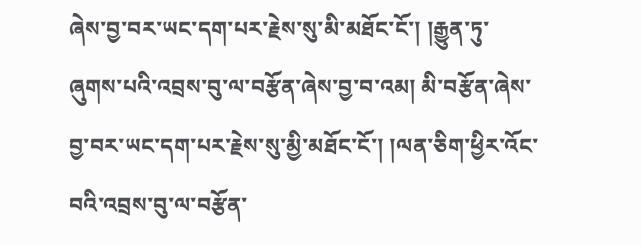ཞེས་བྱ་བར་ཡང་དག་པར་རྗེས་སུ་མི་མཐོང་ངོ་། །རྒྱུན་ཏུ་ཞུགས་པའི་འབྲས་བུ་ལ་བརྩོན་ཞེས་བྱ་བ་འམ། མི་བརྩོན་ཞེས་བྱ་བར་ཡང་དག་པར་རྗེས་སུ་མྱི་མཐོང་ངོ་། །ལན་ཅིག་ཕྱིར་འོང་བའི་འབྲས་བུ་ལ་བརྩོན་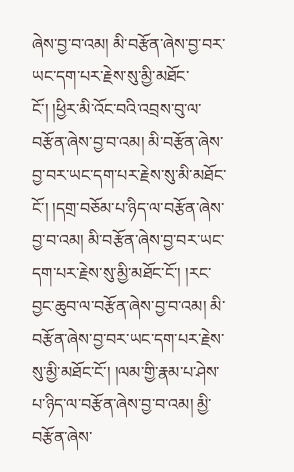ཞེས་བྱ་བ་འམ། མི་བརྩོན་ཞེས་བྱ་བར་ཡང་དག་པར་རྗེས་སུ་མྱི་མཐོང་ངོ་། །ཕྱིར་མི་འོང་བའི་འབྲས་བུ་ལ་བརྩོན་ཞེས་བྱ་བ་འམ། མི་བརྩོན་ཞེས་བྱ་བར་ཡང་དག་པར་རྗེས་སུ་མི་མཐོང་ངོ་། །དགྲ་བཅོམ་པ་ཉིད་ལ་བརྩོན་ཞེས་བྱ་བ་འམ། མི་བརྩོན་ཞེས་བྱ་བར་ཡང་དག་པར་རྗེས་སུ་མྱི་མཐོང་ངོ་། །རང་བྱང་ཆུབ་ལ་བརྩོན་ཞེས་བྱ་བ་འམ། མི་བརྩོན་ཞེས་བྱ་བར་ཡང་དག་པར་རྗེས་སུ་མྱི་མཐོང་ངོ་། །ལམ་གྱི་རྣམ་པ་ཤེས་པ་ཉིད་ལ་བརྩོན་ཞེས་བྱ་བ་འམ། མྱི་བརྩོན་ཞེས་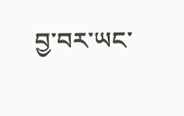བྱ་བར་ཡང་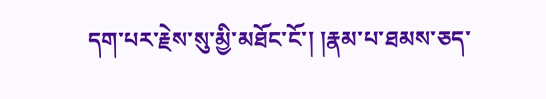དག་པར་རྗེས་སུ་མྱི་མཐོང་ངོ་། །རྣམ་པ་ཐམས་ཅད་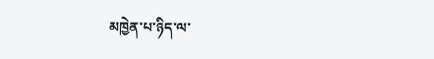མཁྱེན་པ་ཉིད་ལ་